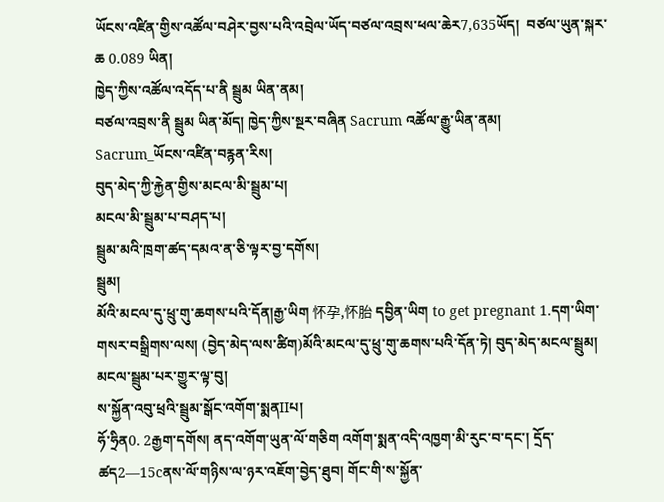ཡོངས་འཛིན་གྱིས་འཚོལ་བཤེར་བྱས་པའི་འབྲེལ་ཡོད་བཙལ་འབྲས་ཕལ་ཆེར7,635ཡོད།  བཙལ་ཡུན་སྐར་ཆ 0.089 ཡིན།
ཁྱེད་ཀྱིས་འཚོལ་འདོད་པ་ནི སྦྲུམ ཡིན་ནམ།
བཙལ་འབྲས་ནི སྦྲུམ ཡིན་མོད། ཁྱེད་ཀྱིས་སྔར་བཞིན Sacrum འཚོལ་རྒྱུ་ཡིན་ནམ།
Sacrum_ཡོངས་འཛིན་བརྙན་རིས།
བུད་མེད་ཀྱི་རྐྱེན་གྱིས་མངལ་མི་སྦྲུམ་པ།
མངལ་མི་སྦྲུམ་པ་བཤད་པ།
སྦྲུམ་མའི་ཁྲག་ཚད་དམའ་ན་ཅི་ལྟར་བྱ་དགོས།
སྦྲུམ།
མོའི་མངལ་དུ་ཕྲུ་གུ་ཆགས་པའི་དོན།རྒྱ་ཡིག 怀孕,怀胎 དབྱིན་ཡིག to get pregnant 1.དག་ཡིག་གསར་བསྒྲིགས་ལས། (བྱེད་མེད་ལས་ཚིག)མོའི་མངལ་དུ་ཕྲུ་གུ་ཆགས་པའི་དོན་ཏེ། བུད་མེད་མངལ་སྦྲུམ། མངལ་སྦྲུམ་པར་གྱུར་ལྟ་བུ།
ས་སྐྱོན་འབུ་ཕྲའི་སྦྲུམ་སྒོང་འགོག་སྨནIIཔ།
ཧོ་ཧྲིན0. 2རྒྱག་དགོས། ནད་འགོག་ཡུན་ལོ་གཅིག འགོག་སྨན་འདི་འཁྱག་མི་རུང་བ་དང་། དྲོད་ཚད2—15cནས་ལོ་གཉིས་ལ་ཉར་འཇོག་བྱེད་ཐུབ། གོང་གི་ས་སྐྱོན་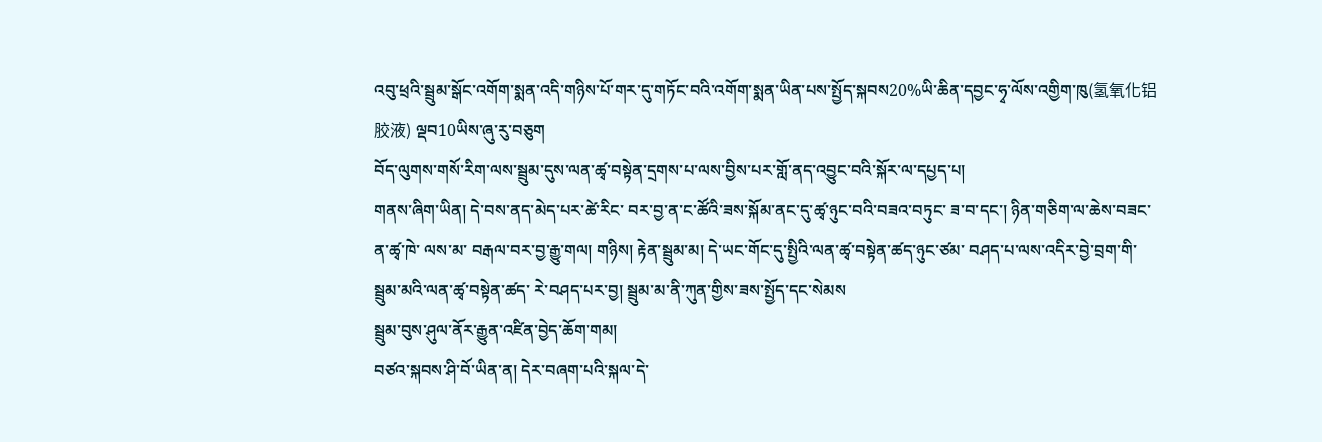འབུ་ཕྲའི་སྦྲུམ་སྒོང་འགོག་སྨན་འདི་གཉིས་པོ་གར་དུ་གཏོང་བའི་འགོག་སྨན་ཡིན་པས་སྤྱོད་སྐབས20%ཡི་ཆིན་དབྱང་ཧྭ་ལོས་འགྱིག་ཁུ(氢氧化铝胶液) ལྡབ10ཡིས་ཞུ་རུ་བཅུག
བོད་ལུགས་གསོ་རིག་ལས་སྦྲུམ་དུས་ལན་ཚྭ་བསྟེན་དྲགས་པ་ལས་བྱིས་པར་གློ་ནད་འབྱུང་བའི་སྐོར་ལ་དཔྱད་པ།
གནས་ཞིག་ཡིན། དེ་བས་ནད་མེད་པར་ཚེ་རིང་ བར་བྱ་ན་ང་ཚོའི་ཟས་སྐོམ་ནང་དུ་ཚྭ་ཉུང་བའི་བཟའ་བཏུང་ ཟ་བ་དང་། ཉིན་གཅིག་ལ་ཆེས་བཟང་ན་ཚྭ་ཁེ་ ལས་མ་ བརྒལ་བར་བྱ་རྒྱུ་གལ། གཉིས། རྟེན་སྦྲུམ་མ། དེ་ཡང་གོང་དུ་སྤྱིའི་ལན་ཚྭ་བསྟེན་ཚད་ཉུང་ཙམ་ བཤད་པ་ལས་འདིར་བྱེ་བྲག་གི་སྦྲུམ་མའི་ལན་ཚྭ་བསྟེན་ཚད་ རེ་བཤད་པར་བྱ། སྦྲུམ་མ་ནི་ཀུན་གྱིས་ཟས་སྤྱོད་དང་སེམས
སྦྲུམ་བུས་ཤུལ་ནོར་རྒྱུན་འཛིན་བྱེད་ཆོག་གམ།
བཙའ་སྐབས་ཤི་བོ་ཡིན་ན། དེར་བཞག་པའི་སྐལ་དེ་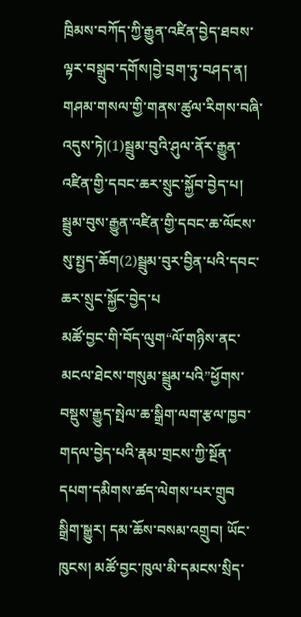ཁྲིམས་བཀོད་ཀྱི་རྒྱུན་འཛིན་བྱེད་ཐབས་ལྟར་བསྒྲུབ་དགོས།བྱེ་བྲག་ཏུ་བཤད་ན། གཤམ་གསལ་གྱི་གནས་ཚུལ་རིགས་བཞི་འདུས་ཏེ།(1)སྦྲུམ་བུའི་ཤུལ་ནོར་རྒྱུན་འཛིན་གྱི་དབང་ཆར་སྲུང་སྐྱོབ་བྱེད་པ། སྦྲུམ་བུས་རྒྱུན་འཛིན་གྱི་དབང་ཆ་ལོངས་སུ་སྤྱད་ཆོག(2)སྦྲུམ་བུར་བྱིན་པའི་དབང་ཆར་སྲུང་སྐྱོང་བྱེད་པ
མཚོ་བྱང་གི་བོད་ལུག“ལོ་གཉིས་ནང་མངལ་ཐེངས་གསུམ་སྦྲུམ་པའི”ཕྱོགས་བསྡུས་རྒྱུད་སྤེལ་ཆ་སྒྲིག་ལག་རྩལ་ཁྱབ་གདལ་བྱེད་པའི་རྣམ་གྲངས་ཀྱི་སྔོན་དཔག་དམིགས་ཚད་ལེགས་པར་གྲུབ
སྒྲིག་སྒྱུར། དམ་ཆོས་བསམ་འགྲུབ། ཡོང་ཁུངས། མཚོ་བྱང་ཁུལ་མི་དམངས་སྲིད་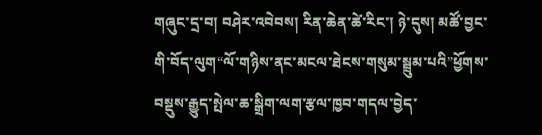གཞུང་དྲ་བ། བཤེར་འབེབས། རིན་ཆེན་ཚེ་རིང་། ཉེ་དུས། མཚོ་བྱང་གི་བོད་ལུག“ལོ་གཉིས་ནང་མངལ་ཐེངས་གསུམ་སྦྲུམ་པའི”ཕྱོགས་བསྡུས་རྒྱུད་སྤེལ་ཆ་སྒྲིག་ལག་རྩལ་ཁྱབ་གདལ་བྱེད་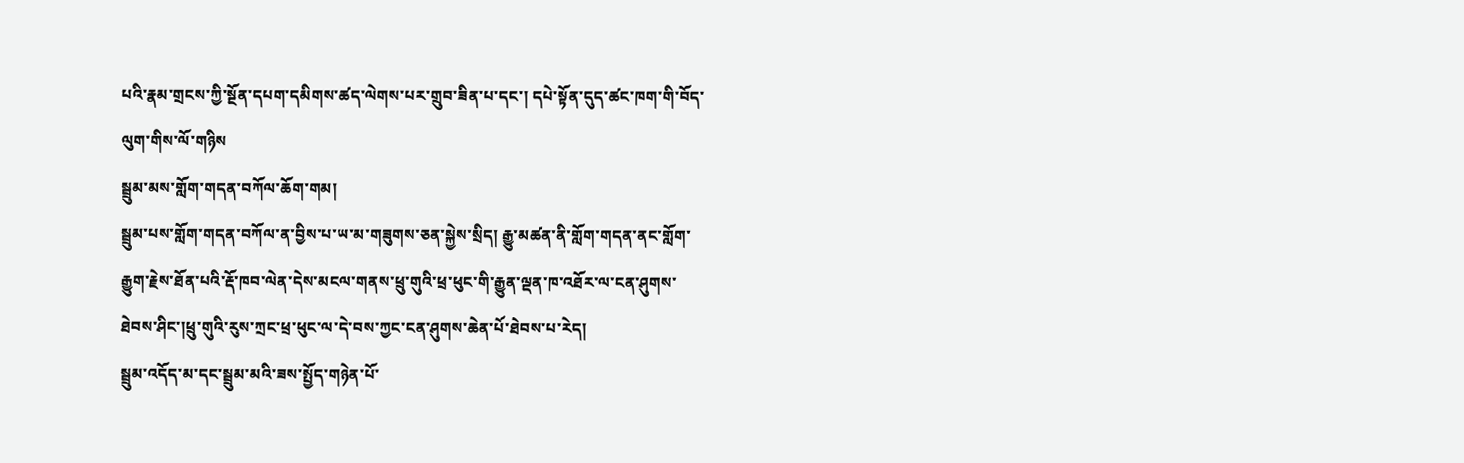པའི་རྣམ་གྲངས་ཀྱི་སྔོན་དཔག་དམིགས་ཚད་ལེགས་པར་གྲུབ་ཟིན་པ་དང་། དཔེ་སྟོན་དུད་ཚང་ཁག་གི་བོད་ལུག་གིས་ལོ་གཉིས
སྦྲུམ་མས་གློག་གདན་བཀོལ་ཆོག་གམ།
སྦྲུམ་པས་གློག་གདན་བཀོལ་ན་བྱིས་པ་ཡ་མ་གཟུགས་ཅན་སྐྱེས་སྲིད། རྒྱུ་མཚན་ནི་གློག་གདན་ནང་གློག་རྒྱུག་རྗེས་ཐོན་པའི་རྡོ་ཁབ་ལེན་དེས་མངལ་གནས་ཕྲུ་གུའི་ཕྲ་ཕུང་གི་རྒྱུན་ལྡན་ཁ་འཐོར་ལ་ངན་ཤུགས་ཐེབས་ཤིང་།ཕྲུ་གུའི་རུས་ཀྲང་ཕྲ་ཕུང་ལ་དེ་བས་ཀྱང་ངན་ཤུགས་ཆེན་པོ་ཐེབས་པ་རེད།
སྦྲུམ་འདོད་མ་དང་སྦྲུམ་མའི་ཟས་སྤྱོད་གཉེན་པོ་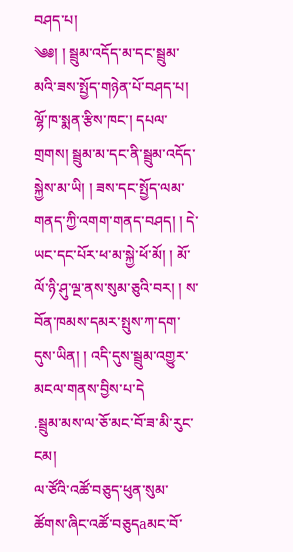བཤད་པ།
༄༅། ། སྦྲུམ་འདོད་མ་དང་སྦྲུམ་མའི་ཟས་སྤྱོད་གཉེན་པོ་བཤད་པ། ལྷོ་ཁ་སྨན་རྩིས་ཁང་། དཔལ་གྲགས། སྦྲུམ་མ་དང་ནི་སྦྲུམ་འདོད་སྐྱེས་མ་ཡི། ། ཟས་དང་སྤྱོད་ལམ་གནད་ཀྱི་འགག་གནད་བཤད། ། དེ་ཡང་དང་པོར་ཕ་མ་སྐྱེ་ཕོ་མོ། ། མོ་ལོ་ཉི་ཤུ་ལྔ་ནས་སུམ་ཅུའི་བར། ། ས་བོན་ཁམས་དམར་སྤུས་ཀ་དག་དུས་ཡིན། ། འདི་དུས་སྦྲུམ་འགྱུར་མངལ་གནས་བྱིས་པ་དེ
.སྦྲུམ་མས་ལ་ཅོ་མང་བོ་ཟ་མི་རུང་ངམ།
ལ་ཙོའི་འཚོ་བཅུད་ཕུན་སུམ་ཚོགས་ཞིང་འཚོ་བཅུདaམང་བོ་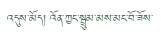འདུས་མོད། འོན་ཀྱང་སྦྲུམ་མས་མང་བོ་ཟོས་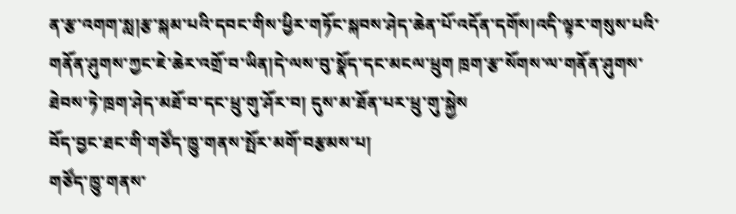ན་རྩ་འགག་སླ།རྩ་སྐམ་པའི་དབང་གིས་ཕྱིར་གཏོང་སྐབས་ཤེད་ཆེན་པོ་འདོན་དགོས།འདི་ལྟར་གསུས་པའི་གནོན་ཤུགས་ཀྱང་ཇེ་ཆེར་འགྲོ་བ་ཡིན།དེ་ལས་བུ་སྣོད་དང་མངལ་ཕྲུག ཁྲག་རྩ་སོགས་ལ་གནོན་ཤུགས་ཐེབས་ཏེ་ཁྲག་ཤེད་མཐོ་བ་དང་ཕྲུ་གུ་ཤོར་བ། དུས་མ་ཐོན་པར་ཕྲུ་གུ་སྐྱེས
བོད་བྱང་ཐང་གི་གཙོད་ཁྱུ་གནས་སྤོར་མགོ་བརྩམས་པ།
གཙོད་ཁྱུ་གནས་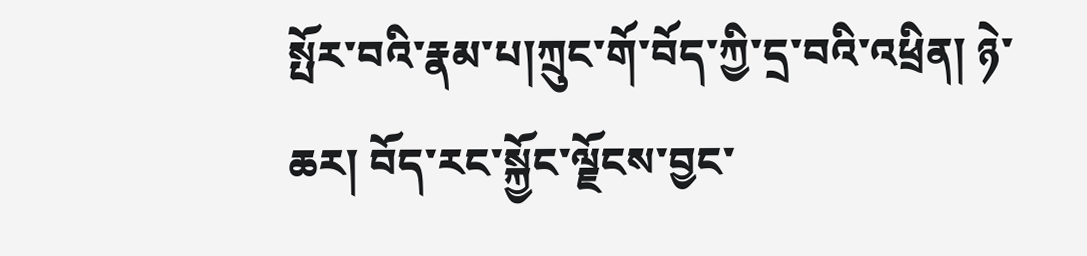སྤོར་བའི་རྣམ་པ།ཀྲུང་གོ་བོད་ཀྱི་དྲ་བའི་འཕྲིན། ཉེ་ཆར། བོད་རང་སྐྱོང་ལྗོངས་བྱང་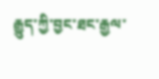རྒྱུད་ཀྱི་བྱང་ཐང་རྒྱལ་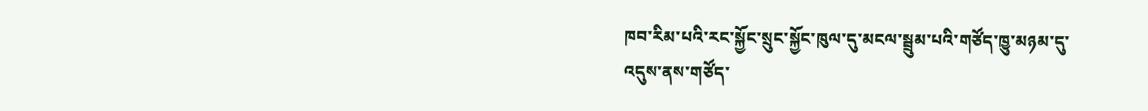ཁབ་རིམ་པའི་རང་སྐྱོང་སྲུང་སྐྱོང་ཁུལ་དུ་མངལ་སྦྲུམ་པའི་གཙོད་ཁྱུ་མཉམ་དུ་འདུས་ནས་གཙོད་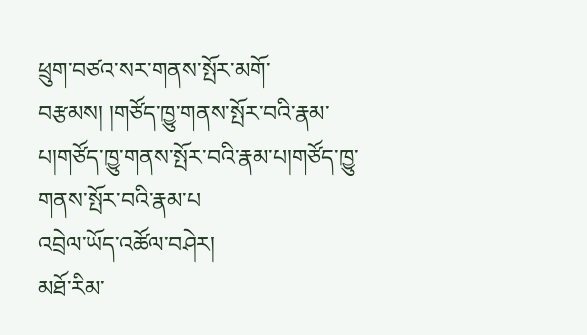ཕྲུག་བཙའ་སར་གནས་སྤོར་མགོ་བརྩམས། །གཙོད་ཁྱུ་གནས་སྤོར་བའི་རྣམ་པ།གཙོད་ཁྱུ་གནས་སྤོར་བའི་རྣམ་པ།གཙོད་ཁྱུ་གནས་སྤོར་བའི་རྣམ་པ
འབྲེལ་ཡོད་འཚོལ་བཤེར།
མཐོ་རིམ་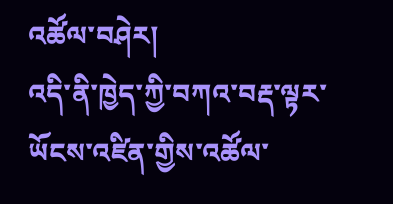འཚོལ་བཤེར།
འདི་ནི་ཁྱེད་ཀྱི་བཀའ་བརྡ་ལྟར་ཡོངས་འཛིན་གྱིས་འཚོལ་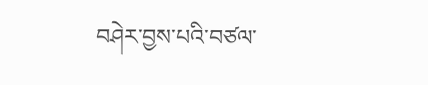བཤེར་བྱས་པའི་བཙལ་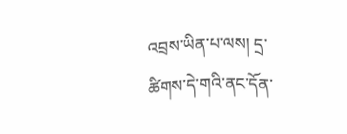འབྲས་ཡིན་པ་ལས། དྲ་ཚིགས་དེ་གའི་ནང་དོན་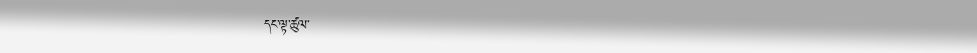དང་ལྟ་ཚུལ་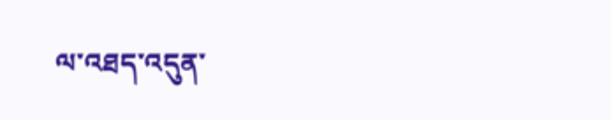ལ་འཐད་འདུན་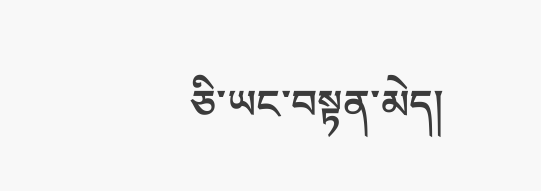ཅི་ཡང་བསྟན་མེད།